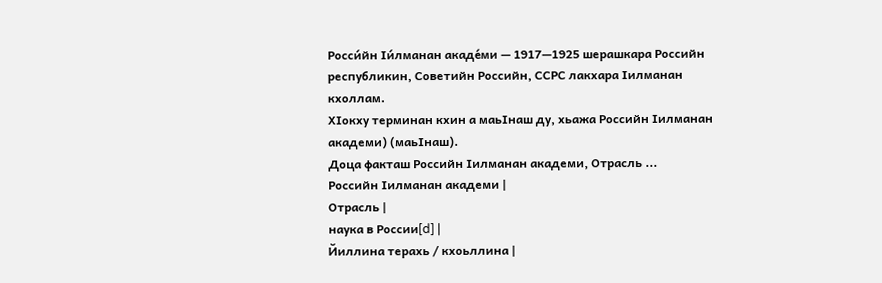Росси́йн Ӏи́лманан акаде́ми — 1917—1925 шерашкара Российн республикин, Советийн Российн, ССРС лакхара Ӏилманан кхоллам.
ХӀокху терминан кхин а маьӀнаш ду, хьажа Российн Ӏилманан академи) (маьӀнаш).
Доца факташ Российн Ӏилманан академи, Отрасль ...
Российн Ӏилманан академи |
Отрасль |
наука в России[d] |
Йиллина терахь / кхоьллина |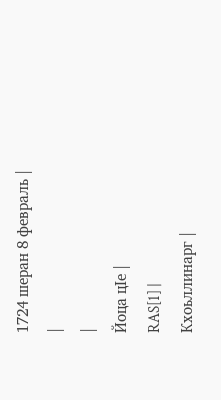1724 шеран 8 февраль |
|
|
Йоца цӀе |
RAS[1] |
Кхоьллинарг |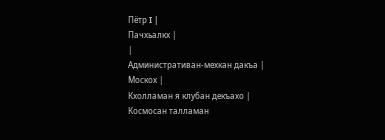Пётр I |
Пачхьалкх |
|
Административан-мехкан дакъа |
Москох |
Кхолламан я клубан декъахо |
Космосан талламан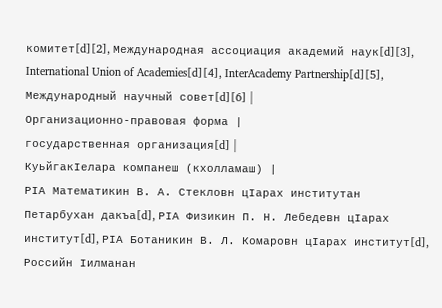комитет[d][2], Международная ассоциация академий наук[d][3], International Union of Academies[d][4], InterAcademy Partnership[d][5], Международный научный совет[d][6] |
Организационно-правовая форма |
государственная организация[d] |
КуьйгакӀелара компанеш (кхолламаш) |
РӀА Математикин В. А. Стекловн цӀарах институтан Петарбухан дакъа[d], РӀА Физикин П. Н. Лебедевн цӀарах институт[d], РӀА Ботаникин В. Л. Комаровн цӀарах институт[d], Российн Ӏилманан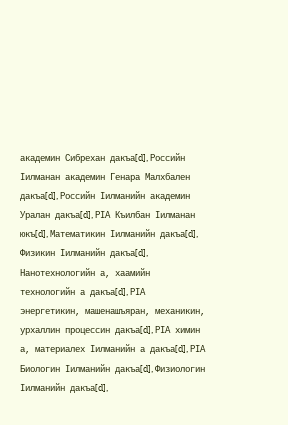академин Сибрехан дакъа[d], Российн Ӏилманан академин Генара Малхбален дакъа[d], Российн Ӏилманийн академин Уралан дакъа[d], РӀА Къилбан Ӏилманан юкъ[d], Математикин Ӏилманийн дакъа[d], Физикин Ӏилманийн дакъа[d], Нанотехнологийн а, хаамийн технологийн а дакъа[d], РӀА энергетикин, машенашъяран, механикин, урхаллин процессин дакъа[d], РӀА химин а, материалех Ӏилманийн а дакъа[d], РӀА Биологин Ӏилманийн дакъа[d], Физиологин Ӏилманийн дакъа[d],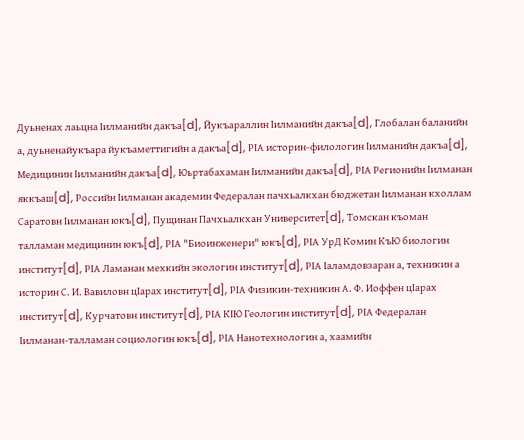Дуьненах лаьцна Ӏилманийн дакъа[d], Йукъараллин Ӏилманийн дакъа[d], Глобалан баланийн а, дуьненайукъара йукъаметтигийн а дакъа[d], РӀА историн-филологин Ӏилманийн дакъа[d], Медицинин Ӏилманийн дакъа[d], Юьртабахаман Ӏилманийн дакъа[d], РӀА Регионийн Ӏилманан яккъаш[d], Российн Ӏилманан академин Федералан пачхьалкхан бюджетан Ӏилманан кхоллам Саратовн Ӏилманан юкъ[d], Пущинан Пачхьалкхан Университет[d], Томскан къоман талламан медицинин юкъ[d], РӀА "Биоинженери" юкъ[d], РӀА УрД Комин КъЮ биологин институт[d], РӀА Ламанан мехкийн экологин институт[d], РӀА Ӏаламдовзаран а, техникин а историн С. И. Вавиловн цӀарах институт[d], РӀА Физикин-техникин А. Ф. Иоффен цӀарах институт[d], Курчатовн институт[d], РӀА КӀЮ Геологин институт[d], РӀА Федералан Ӏилманан-талламан социологин юкъ[d], РӀА Нанотехнологин а, хаамийн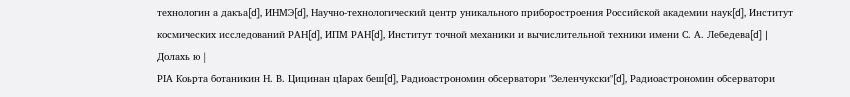технологин а дакъа[d], ИНМЭ[d], Научно-технологический центр уникального приборостроения Российской академии наук[d], Институт космических исследований РАН[d], ИПМ РАН[d], Институт точной механики и вычислительной техники имени С. А. Лебедева[d] |
Долахь ю |
РӀА Коьрта ботаникин Н. В. Цицинан цӀарах беш[d], Радиоастрономин обсерватори "Зеленчукски"[d], Радиоастрономин обсерватори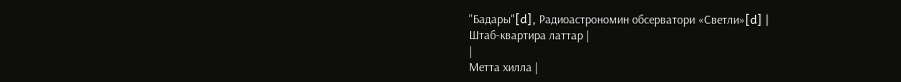"Бадары"[d], Радиоастрономин обсерватори «Светли»[d] |
Штаб-квартира латтар |
|
Метта хилла |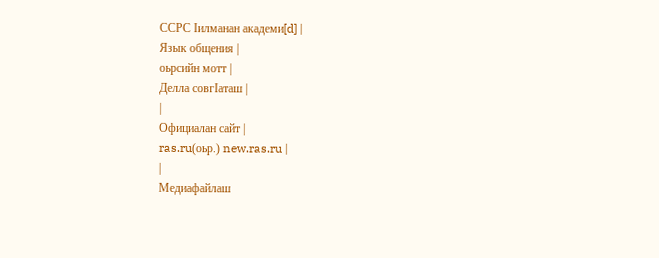ССРС Ӏилманан академи[d] |
Язык общения |
оьрсийн мотт |
Делла совгӀаташ |
|
Официалан сайт |
ras.ru(оьр.) new.ras.ru |
|
Медиафайлаш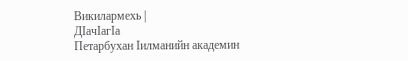Викилармехь |
ДӀачӀагӀа
Петарбухан Ӏилманийн академин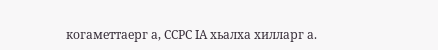когаметтаерг а, ССРС ӀА хьалха хилларг а.